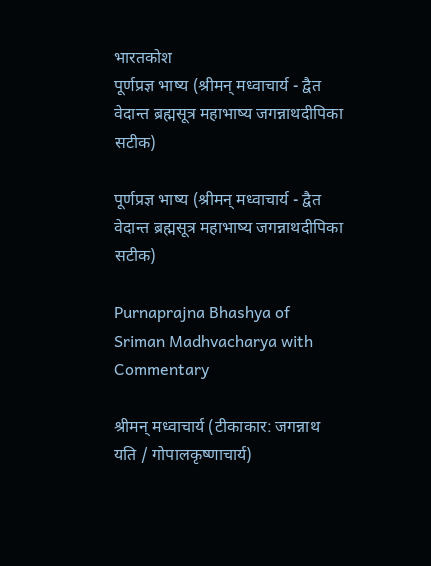भारतकोश
पूर्णप्रज्ञ भाष्य (श्रीमन् मध्वाचार्य - द्वैत वेदान्त ब्रह्मसूत्र महाभाष्य जगन्नाथदीपिका सटीक)

पूर्णप्रज्ञ भाष्य (श्रीमन् मध्वाचार्य - द्वैत वेदान्त ब्रह्मसूत्र महाभाष्य जगन्नाथदीपिका सटीक)

Purnaprajna Bhashya of Sriman Madhvacharya with Commentary

श्रीमन् मध्वाचार्य (टीकाकार: जगन्नाथ यति / गोपालकृष्णाचार्य)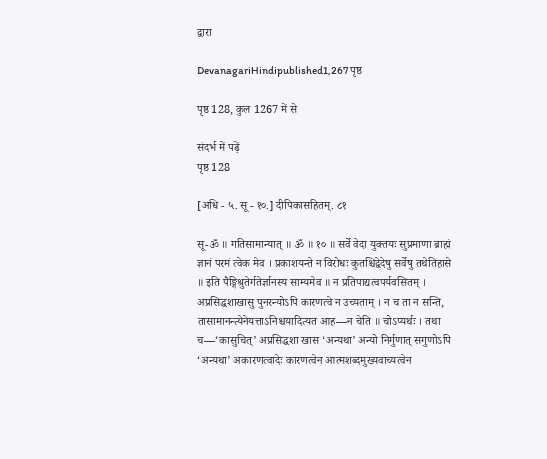द्वारा

DevanagariHindipublished1,267 पृष्ठ

पृष्ठ 128, कुल 1267 में से

संदर्भ में पढ़ें
पृष्ठ 128

[अधि - ५. सू - १०.] दीपिकासहितम्. ८१

सू-ॐ ॥ गतिसामान्यात् ॥ ॐ ॥ १० ॥ सर्वे वेदा युक्तयः सुप्रमाणा ब्राह्मं ज्ञानं परमं त्वेक मेव । प्रकाशयन्ते न विरोधः कुतश्चिद्वेदेषु सर्वेषु तथेतिहासे ॥ इति पैङ्गिश्रुतेर्गतेर्ज्ञानस्य साम्यमेव ॥ न प्रतिपाद्यत्वपर्यवसितम् । अप्रसिद्धशाखासु पुनरन्योऽपि कारणत्वे न उच्यताम् । न च ता न सन्ति, तासामानन्त्येनेयत्ताऽनिश्चयादित्यत आह—न चेति ॥ चोऽप्यर्थः । तथा च—‘कासुचित्’ अप्रसिद्धशा खास ‘अन्यथा’ अन्यो निर्गुणात् सगुणोऽपि ‘अन्यथा’ अकारणत्वादेः कारणत्वेन आत्मशब्दमुख्यवाच्यत्वेन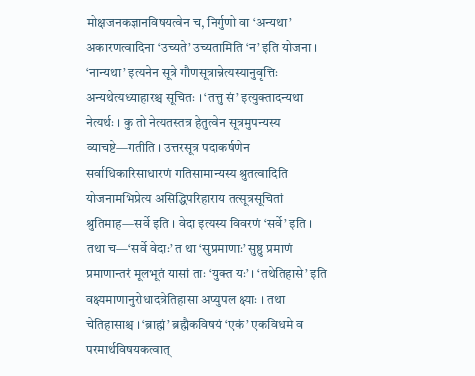मोक्षजनकज्ञानविषयत्वेन च, निर्गुणो वा ‘अन्यथा’ अकारणत्वादिना ‘उच्यते’ उच्यतामिति ‘न’ इति योजना । ‘नान्यथा’ इत्यनेन सूत्रे गौणसूत्रान्नेत्यस्यानुवृत्तिः अन्यथेत्यध्याहारश्च सूचितः । ‘तत्तु सं’ इत्युक्तादन्यथा नेत्यर्थः । कु तो नेत्यतस्तत्र हेतुत्वेन सूत्रमुपन्यस्य व्याचष्टे—गतीति । उत्तरसूत्र पदाकर्षणेन सर्वाधिकारिसाधारणं गतिसामान्यस्य श्रुतत्वादिति योजनामभिप्रेत्य असिद्धिपरिहाराय तत्सूत्रसूचितां श्रुतिमाह—सर्वे इति । वेदा इत्यस्य विवरणं ‘सर्वे’ इति । तथा च—‘सर्वे वेदाः’ त था ‘सुप्रमाणाः’ सुष्ठु प्रमाणं प्रमाणान्तरं मूलभूतं यासां ताः ‘युक्त यः’ । ‘तथेतिहासे’ इति वक्ष्यमाणानुरोधादत्रेतिहासा अप्युपल क्ष्याः । तथा चेतिहासाश्च । ‘ब्राह्मं’ ब्रह्मैकविषयं ‘एकं’ एकविधमे व परमार्थविषयकत्वात्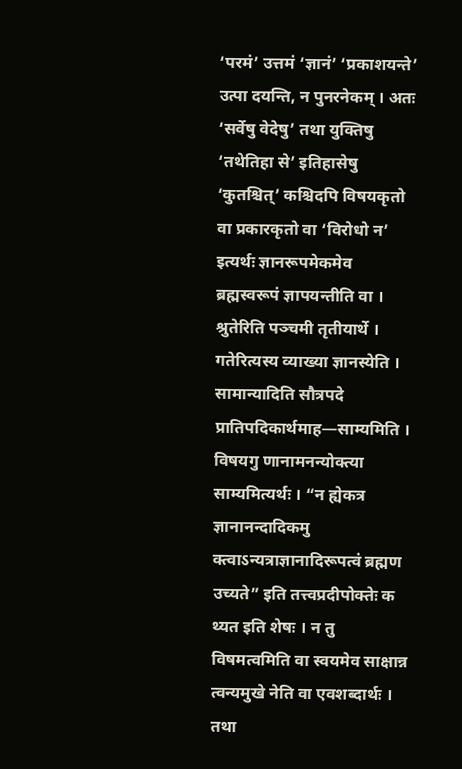‘परमं’ उत्तमं ‘ज्ञानं’ ‘प्रकाशयन्ते’ उत्पा दयन्ति, न पुनरनेकम् । अतः ‘सर्वेषु वेदेषु’ तथा युक्तिषु ‘तथेतिहा से’ इतिहासेषु ‘कुतश्चित्’ कश्चिदपि विषयकृतो वा प्रकारकृतो वा ‘विरोधो न’ इत्यर्थः ज्ञानरूपमेकमेव ब्रह्मस्वरूपं ज्ञापयन्तीति वा । श्रुतेरिति पञ्चमी तृतीयार्थे । गतेरित्यस्य व्याख्या ज्ञानस्येति । सामान्यादिति सौत्रपदे प्रातिपदिकार्थमाह—साम्यमिति । विषयगु णानामनन्योक्त्या साम्यमित्यर्थः । “न ह्येकत्र ज्ञानानन्दादिकमु क्त्वाऽन्यत्राज्ञानादिरूपत्वं ब्रह्मण उच्यते” इति तत्त्वप्रदीपोक्तेः क थ्यत इति शेषः । न तु विषमत्वमिति वा स्वयमेव साक्षान्न त्वन्यमुखे नेति वा एवशब्दार्थः । तथा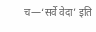च—‘सर्वे वेदा’ इति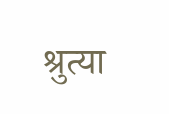श्रुत्या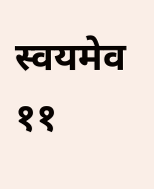स्वयमेव ११